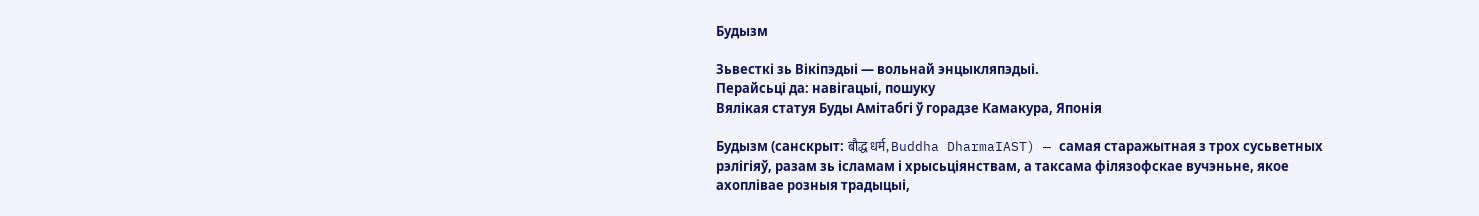Будызм

Зьвесткі зь Вікіпэдыі — вольнай энцыкляпэдыі.
Перайсьці да: навігацыі, пошуку
Вялікая статуя Буды Амітабгі ў горадзе Камакура, Японія

Будызм (санскрыт: बौद्ध धर्म, Buddha DharmaIAST) — самая старажытная з трох сусьветных рэлігіяў, разам зь ісламам і хрысьціянствам, а таксама філязофскае вучэньне, якое ахоплівае розныя традыцыі,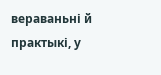вераваньні й практыкі, у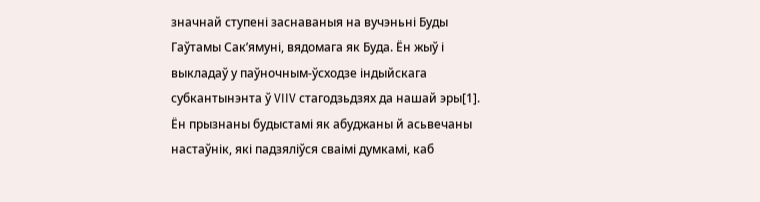значнай ступені заснаваныя на вучэньні Буды Гаўтамы Сак’ямуні, вядомага як Буда. Ён жыў і выкладаў у паўночным-ўсходзе індыйскага субкантынэнта ў VIIV стагодзьдзях да нашай эры[1]. Ён прызнаны будыстамі як абуджаны й асьвечаны настаўнік, які падзяліўся сваімі думкамі, каб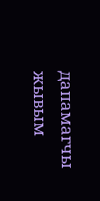дапамагчы жывым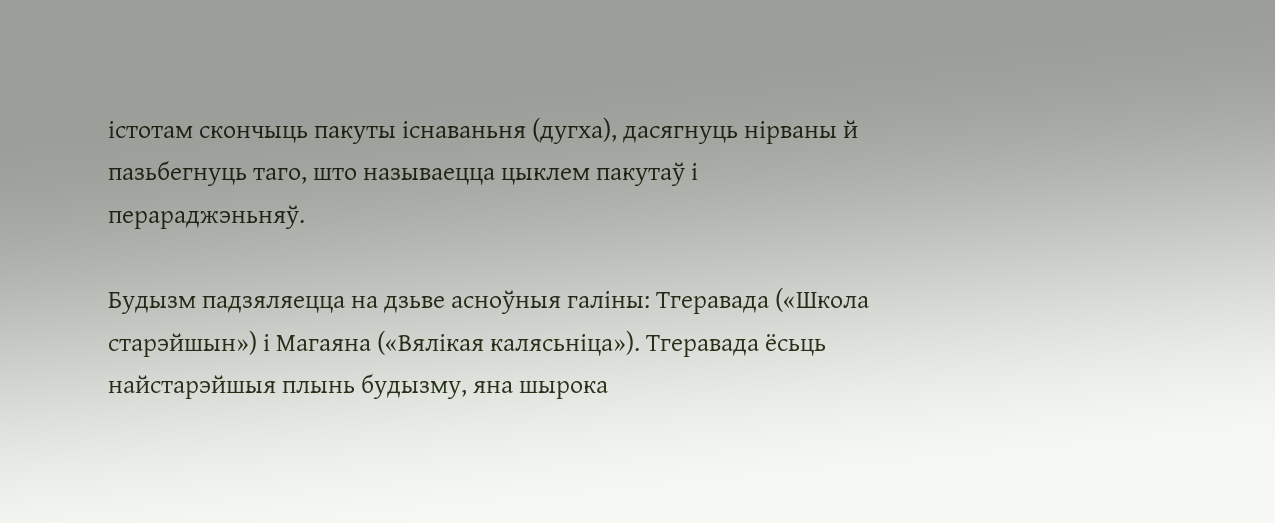істотам скончыць пакуты існаваньня (дугха), дасягнуць нірваны й пазьбегнуць таго, што называецца цыклем пакутаў і перараджэньняў.

Будызм падзяляецца на дзьве асноўныя галіны: Тгеравада («Школа старэйшын») і Магаяна («Вялікая калясьніца»). Тгеравада ёсьць найстарэйшыя плынь будызму, яна шырока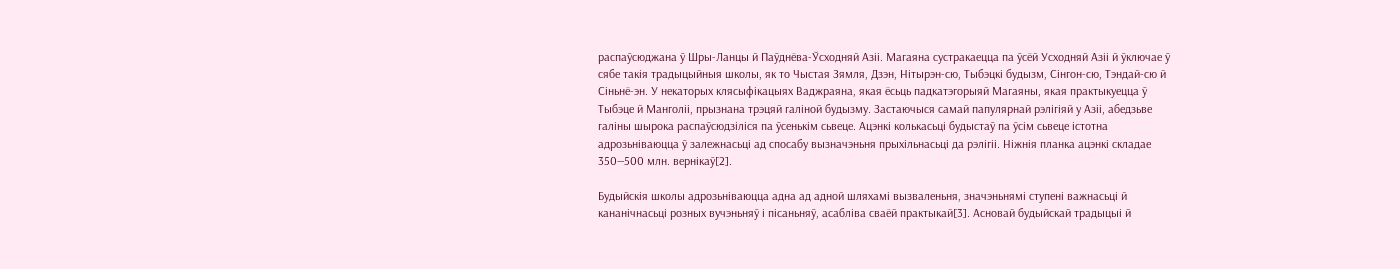распаўсюджана ў Шры-Ланцы й Паўднёва-Ўсходняй Азіі. Магаяна сустракаецца па ўсёй Усходняй Азіі й ўключае ў сябе такія традыцыйныя школы, як то Чыстая Зямля, Дзэн, Нітырэн-сю, Тыбэцкі будызм, Сінгон-сю, Тэндай-сю й Сіньнё-эн. У некаторых клясыфікацыях Ваджраяна, якая ёсьць падкатэгорыяй Магаяны, якая практыкуецца ў Тыбэце й Манголіі, прызнана трэцяй галіной будызму. Застаючыся самай папулярнай рэлігіяй у Азіі, абедзьве галіны шырока распаўсюдзіліся па ўсенькім сьвеце. Ацэнкі колькасьці будыстаў па ўсім сьвеце істотна адрозьніваюцца ў залежнасьці ад спосабу вызначэньня прыхільнасьці да рэлігіі. Ніжнія планка ацэнкі складае 350—500 млн. вернікаў[2].

Будыйскія школы адрозьніваюцца адна ад адной шляхамі вызваленьня, значэньнямі ступені важнасьці й кананічнасьці розных вучэньняў і пісаньняў, асабліва сваёй практыкай[3]. Асновай будыйскай традыцыі й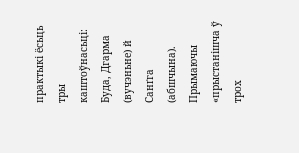практыкі ёсьць тры каштоўнасьці: Буда, Дгарма (вучэньне) й Санґга (абшчына). Прымаючы «прыстанішча ў трох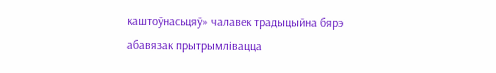каштоўнасьцяў» чалавек традыцыйна бярэ абавязак прытрымлівацца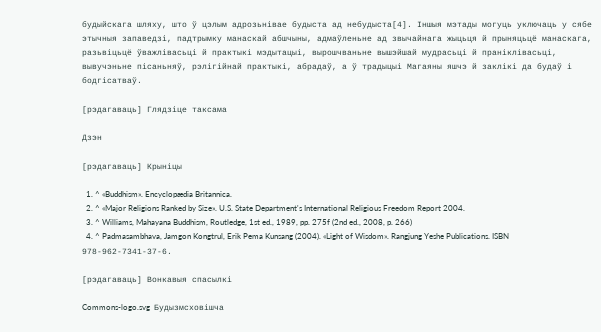будыйскага шляху, што ў цэлым адрозьнівае будыста ад небудыста[4]. Іншыя мэтады могуць уключаць у сябе этычныя запаведзі, падтрымку манаскай абшчыны, адмаўленьне ад звычайнага жыцьця й прыняцьцё манаскага, разьвіцьцё ўважлівасьці й практыкі мэдытацыі, вырошчваньне вышэйшай мудрасьці й праніклівасьці, вывучэньне пісаньняў, рэлігійнай практыкі, абрадаў, а ў традыцыі Магаяны яшчэ й заклікі да будаў і бодгісатваў.

[рэдагаваць] Глядзіце таксама

Дзэн

[рэдагаваць] Крыніцы

  1. ^ «Buddhism». Encyclopædia Britannica.
  2. ^ «Major Religions Ranked by Size». U.S. State Department's International Religious Freedom Report 2004.
  3. ^ Williams, Mahayana Buddhism, Routledge, 1st ed., 1989, pp. 275f (2nd ed., 2008, p. 266)
  4. ^ Padmasambhava, Jamgon Kongtrul, Erik Pema Kunsang (2004). «Light of Wisdom». Rangjung Yeshe Publications. ISBN 978-962-7341-37-6.

[рэдагаваць] Вонкавыя спасылкі

Commons-logo.svg  Будызмсховішча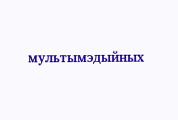мультымэдыйных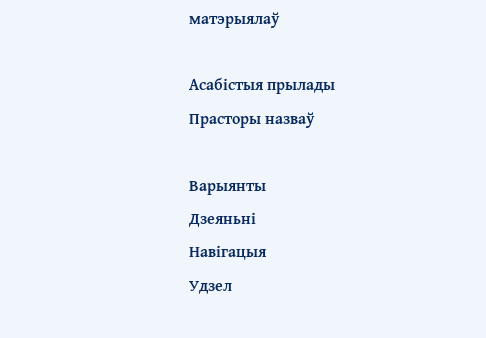матэрыялаў

Асабістыя прылады
Прасторы назваў

Варыянты
Дзеяньні
Навігацыя
Удзел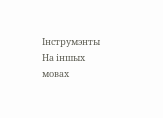Інструмэнты
На іншых мовах